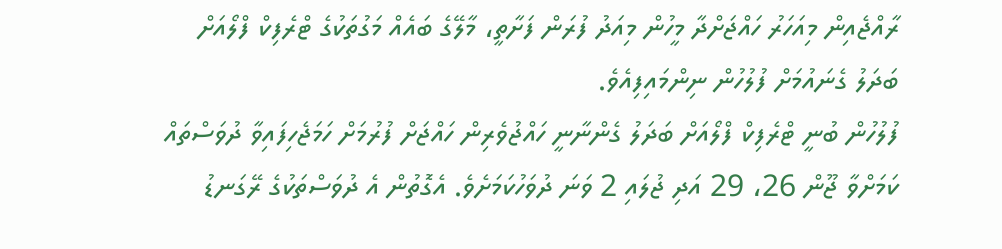ރާއްޖެއިން މިއަހަރު ހައްޖަށްދާ މީހުން މިއަދު ފުރަން ފަށާތީ، މާލޭގެ ބައެއް މަގުތަކުގެ ޓްރެފިކް ފްލޯއަށް ބަދަލު ގެނައުމަށް ފުލުހުން ނިންމައިފިއެވެ.
ފުލުހުން ބުނީ ޓްރެފިކް ފްލޯއަށް ބަދަލު ގެންނާނީ ހައްޖުވެރިން ހައްޖަށް ފުރުމަށް ހަމަޖެހިފައިވާ ދުވަސްތައް ކަމަށްވާ ޖޫން 26، 29 އަދި ޖުލައި 2 ވަނަ ދުވަހުކަމަށެވެ. އެގޮތުން އެ ދުވަސްތަކުގެ ރޭގަނޑު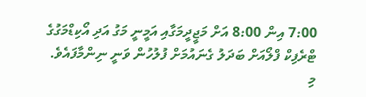7:00 އިން 8:00 އަށް މަޖީދީމަގާއި އަމީނީ މަގު އަދި އޯކިޑްމަގުގެ ޓްރެފިކް ފްލޯއަށް ބަދަލު ގެނައުމަށް ފުލުހުން ވަނީ ނިންމާފައެވެ.
މި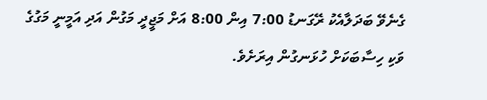ގެނެވޭ ބަދަލާއެކު ރޭގަނޑު 7:00 އިން 8:00 އަށް މަޖީދީ މަގުން އަދި އަމީނީ މަގުގެ ވަކި ހިސާބަކަށް ހުޅަނގުން އިރަށެވެ.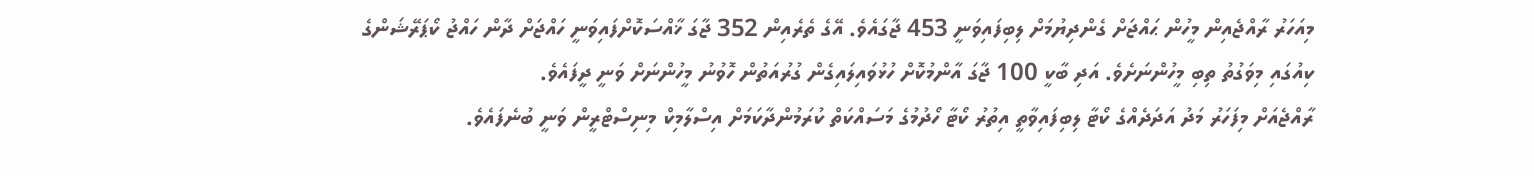މިއަހަރު ރާއްޖެއިން މީހުން ޙައްޖަށް ގެންދިޔުމަށް ލިބިފައިވަނީ 453 ޖާގައެވެ. އޭގެ ތެރެއިން 352 ޖާގަ ޚާއްސަކޮށްފައިވަނީ ހައްޖަށް ދާން ހައްޖު ކޯޕަރޭޝަންގެ ކިއުގައި މިވަގުތު ތިބި މީހުންނަށެވެ. އަދި ބާކީ 100 ޖާގަ އާންމުކޮށް ހުޅުވައިލައިގެން ގުރުއަތުން ހޮވުނު މީހުންނަށް ވަނީ ދީފައެވެ.
ރާއްޖެއަށް މިފަހަރު މަދު އަދަދެއްގެ ކޯޓާ ލިބިފައިވާތީ އިތުރު ކޯޓާ ހޯދުމުގެ މަސައްކަތް ކުރަމުންދާކަމަށް އިސްލާމިކް މިނިސްޓްރީން ވަނީ ބުނެފައެވެ.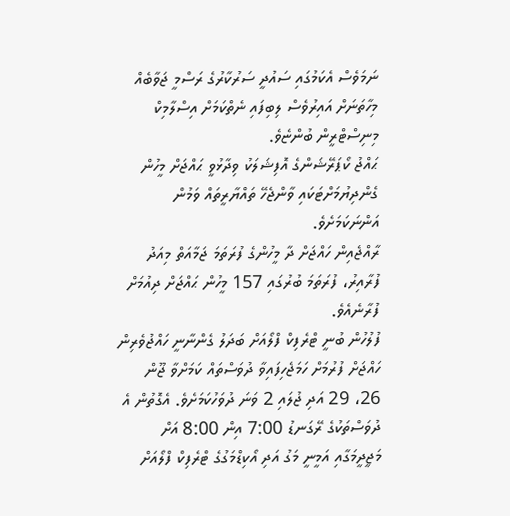ނަމަވެސް އެކަމުގައި ސައުދީ ސަރުކާރުގެ ރަސްމީ ޖަވާބެއް މިހާތަނަށް އައިރުވެސް ލިބިފައި ނެތްކަމަށް އިސްލާމިކް މިނިސްޓްރީން ބުންޏެވެ.
ޙައްޖު ކޯޕަރޭޝަންގެ އޮފިޝަލަކު ވިދާޅުވީ ޙައްޖަށް މީހުން ގެންދިޔުމަށްޓަކައި ވާންޖެހޭ ތައްޔާރީތައް ވަމުން އަންނަކަމަށެވެ.
ރާއްޖެއިން ހައްޖަށް ދާ މީހުންގެ ފުރަތަމަ ޖަމާއަތް މިއަދު ފުރާއިރު، ފުރަތަމަ ބުރުގައި 157 މީހުން ޙައްޖަށް ދިއުމަށް ފުރާނެއެވެ.
ފުލުހުން ބުނީ ޓްރެފިކް ފްލޯއަށް ބަދަލު ގެންނާނީ ހައްޖުވެރިން ހައްޖަށް ފުރުމަށް ހަމަޖެހިފައިވާ ދުވަސްތައް ކަމަށްވާ ޖޫން 26، 29 އަދި ޖުލައި 2 ވަނަ ދުވަހުކަމަށެވެ. އެގޮތުން އެ ދުވަސްތަކުގެ ރޭގަނޑު 7:00 އިން 8:00 އަށް މަޖީދީމަގާއި އަމީނީ މަގު އަދި އޯކިޑްމަގުގެ ޓްރެފިކް ފްލޯއަށް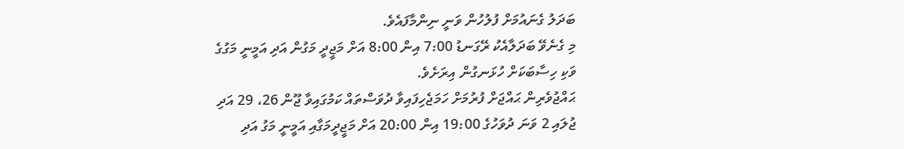ބަދަލު ގެނައުމަށް ފުލުހުން ވަނީ ނިންމާފައެވެ.
މި ގެނެވޭ ބަދަލާއެކު ރޭގަނޑު 7:00 އިން 8:00 އަށް މަޖީދީ މަގުން އަދި އަމީނީ މަގުގެ ވަކި ހިސާބަކަށް ހުޅަނގުން އިރަށެވެ.
ޙައްޖުވެރިން ޙައްޖަށް ފުރުމަށް ހަމަޖެހިފައިވާ ދުވަސްތައް ކަމުގައިވާ ޖޫން 26، 29 އަދި ޖުލައި 2 ވަނަ ދުވަހުގެ 19:00 އިން 20:00 އަށް މަޖީދީމަގާއި އަމީނީ މަގު އަދި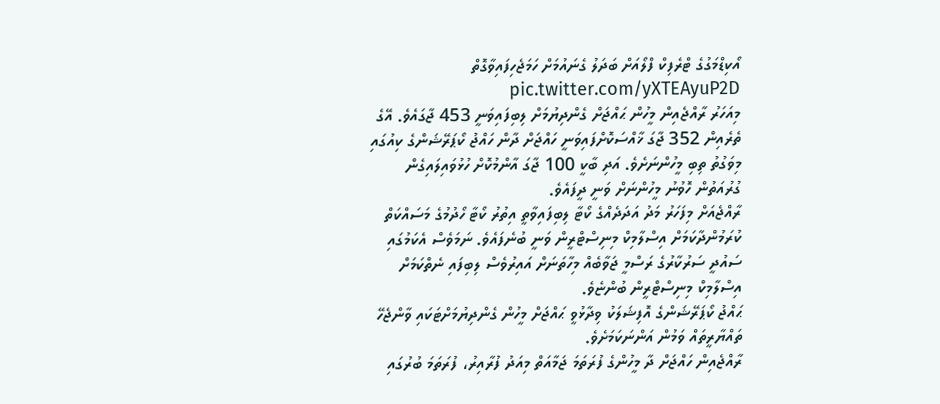އޯކިޑްމަގުގެ ޓްރެފިކް ފްލޯއަށް ބަދަލު ގެނައުމަށް ހަމަޖެހިފައިވާގޮތް pic.twitter.com/yXTEAyuP2D
މިއަހަރު ރާއްޖެއިން މީހުން ޙައްޖަށް ގެންދިޔުމަށް ލިބިފައިވަނީ 453 ޖާގައެވެ. އޭގެ ތެރެއިން 352 ޖާގަ ޚާއްސަކޮށްފައިވަނީ ހައްޖަށް ދާން ހައްޖު ކޯޕަރޭޝަންގެ ކިއުގައި މިވަގުތު ތިބި މީހުންނަށެވެ. އަދި ބާކީ 100 ޖާގަ އާންމުކޮށް ހުޅުވައިލައިގެން ގުރުއަތުން ހޮވުނު މީހުންނަށް ވަނީ ދީފައެވެ.
ރާއްޖެއަށް މިފަހަރު މަދު އަދަދެއްގެ ކޯޓާ ލިބިފައިވާތީ އިތުރު ކޯޓާ ހޯދުމުގެ މަސައްކަތް ކުރަމުންދާކަމަށް އިސްލާމިކް މިނިސްޓްރީން ވަނީ ބުނެފައެވެ. ނަމަވެސް އެކަމުގައި ސައުދީ ސަރުކާރުގެ ރަސްމީ ޖަވާބެއް މިހާތަނަށް އައިރުވެސް ލިބިފައި ނެތްކަމަށް އިސްލާމިކް މިނިސްޓްރީން ބުންޏެވެ.
ޙައްޖު ކޯޕަރޭޝަންގެ އޮފިޝަލަކު ވިދާޅުވީ ޙައްޖަށް މީހުން ގެންދިޔުމަށްޓަކައި ވާންޖެހޭ ތައްޔާރީތައް ވަމުން އަންނަކަމަށެވެ.
ރާއްޖެއިން ހައްޖަށް ދާ މީހުންގެ ފުރަތަމަ ޖަމާއަތް މިއަދު ފުރާއިރު، ފުރަތަމަ ބުރުގައި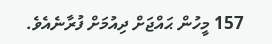157 މީހުން ޙައްޖަށް ދިއުމަށް ފުރާނެއެވެ.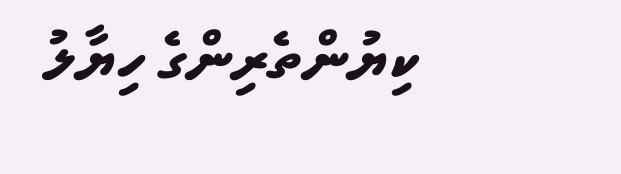ކިޔުންތެރިންގެ ހިޔާލު